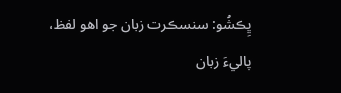ڀِڪشُو: سنسڪرت زبان جو اهو لفظ، پاليءَ زبان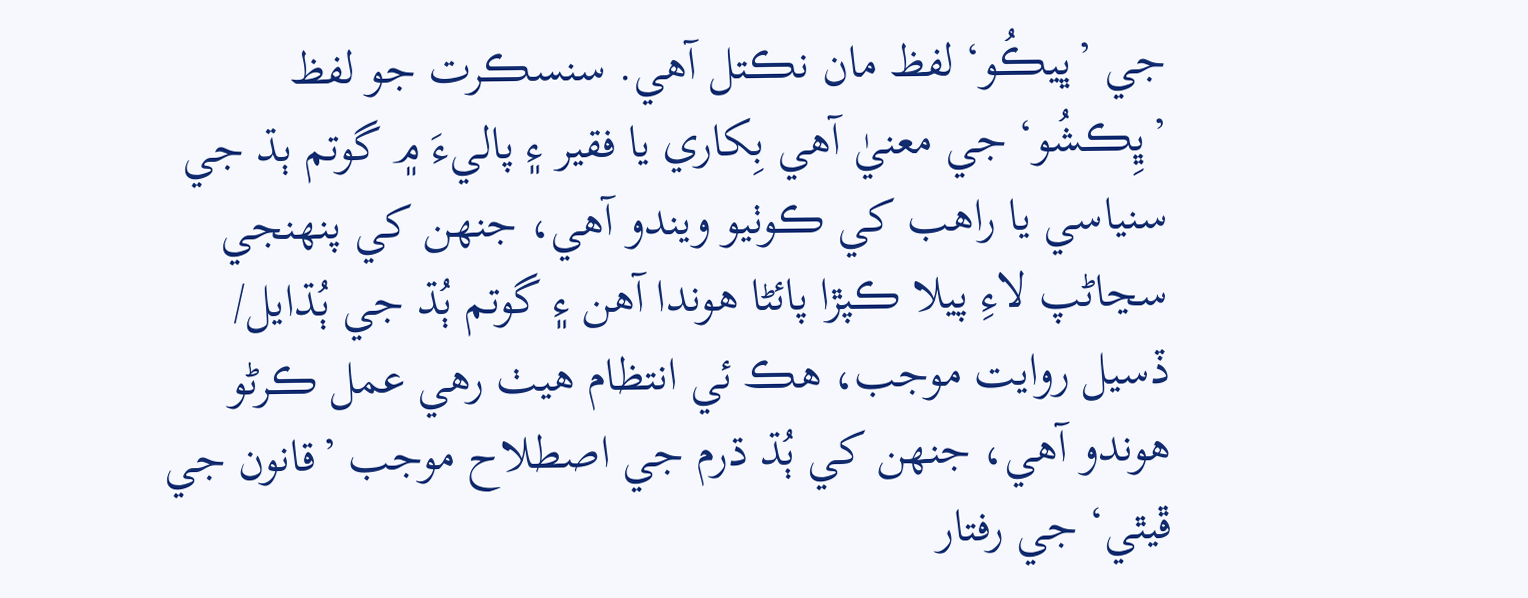جي ’ڀيڪُو‘ لفظ مان نڪتل آهي. سنسڪرت جو لفظ ’ڀِڪشُو‘ جي معنيٰ آهي بِکاري يا فقير ۽ پاليءَ ۾ گوتم ٻڌ جي سنياسي يا راهب کي ڪوٺيو ويندو آهي، جنهن کي پنهنجي سڃاڻپ لاءِ پيلا ڪپڙا پائڻا هوندا آهن ۽ گوتم ٻُڌ جي ٻُڌايل/ ڏسيل روايت موجب، هڪ ئي انتظام هيٺ رهي عمل ڪرڻو هوندو آهي، جنهن کي ٻُڌ ڌرم جي اصطلاح موجب ’قانون جي ڦيٿي‘ جي رفتار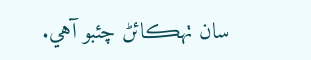سان ٺهڪائڻ چئبو آهي.